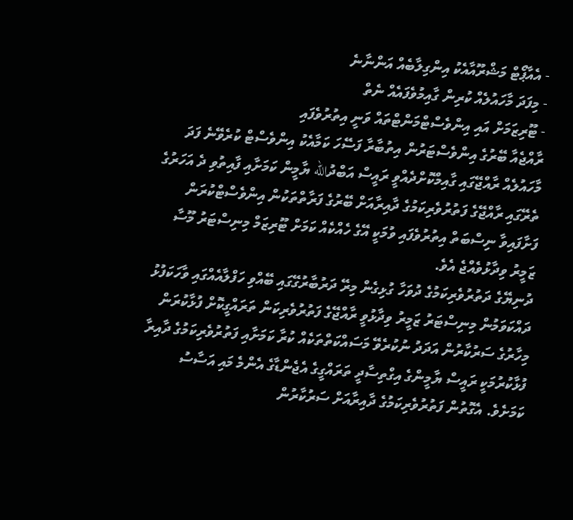- އެއާޕޯޓް މަޝްރޫއާއެކު އިންގިލާބެއް އަންނާނެ
- މިފަދަ މާހައުލެއް ކުރިން ގާއިމުވެފައެއް ނެތް
- ޓޫރިޒަމަށް އައި އިންވެސްޓްމަންޓްތައް ވަނީ އިތުރުވެފައި
ރާއްޖެއާ ބޭރުގެ އިންވެސްޓަރުން އިތުބާރާ ފަސޭހަ ކަމާއެކު އިންވެސްޓް ކުރެވޭނެ ފަދަ މާހައުލެއް ރާއްޖޭގައި ގާއިމްކޮށްދެއްވީ ރައީސް އަބްދުالله ޔާމީން ކަމަށާއި ފާއިތުވި ދެ އަހަރުގެ ތެރޭގައި ރާއްޖޭގެ ފަތުރުވެރިކަމުގެ ދާއިރާއަށް ބޭރުގެ ފަރާތްތަކުން އިންވެސްޓްކުރަން ފަށާފައިވާ ނިސްބަތް އިތުރުވެފައި ވުމަކީ އޭގެ ހެއްކެއް ކަމަށް ޓޫރިޒަމް މިނިސްޓަރު މޫސާ ޒަމީރު ވިދާޅުވެއްޖެ އެވެ.
ދުނިޔޭގެ ދަތުރުވެރިކަމުގެ ދުވަހާ ގުޅިގެން މިރޭ ދަރުބާރުގޭގައި ބޭއްވި ހަފްލާއެއްގައި ވާހަކަފުޅު ދައްކަވަމުން މިނިސްޓަރު ޒަމީރު ވިދާޅުވީ ރާއްޖޭގެ ފަތުރުވެރިކަން ތަރައްގީކޮށް ފުޅާކުރަން މިހާރުގެ ސަރުކާރުން އަދަދު ނުކުރެވޭ މަސައްކަތްތަކެއް ކުރާ ކަމަށާއި ފަތުރުވެރިކަމުގެ ދާއިރާ ފުޅާކުރުމަކީ ރައީސް ޔާމީންގެ އިގްތިސާދީ ތަރައްގީގެ އެޖެންޑާގެ އެންމެ މައި އަސާސު ކަމަށެވެ. އެގޮތުން ފަތުރުވެރިކަމުގެ ދާއިރާއަށް ސަރުކާރުން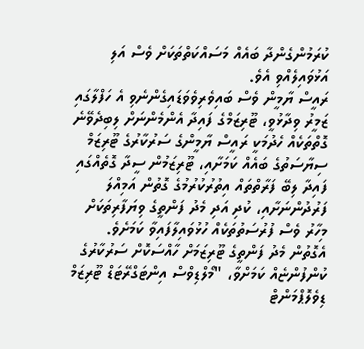ކުރަމުންގެންދާ ބައެއް މަސައްކަތްތަކަށް ވެސް އަލި އަޅުވައިލެއްވި އެވެ.
ރައީސް ޔާމީން ވެސް ބައިވެރިވެވަޑައިގެންނެވި އެ ހަފްލާގައި ޒަމީރު ވިދާޅުވީ، ޓޫރިޒަމްގެ ފައިދާ އެންމެންނަށް ލިބިދެވޭނެ ގޮތްތަކެއް ހެދުމަކީ ރައީސް ޔާމީންގެ ސަރުކާރުގެ ޓޫރިޒަމް ސިޔާސަތުގެ ބައެއް ކަމަށާއި، ޓޫރިޒަމުން ސީދާ ގޮތެއްގައި ފައިދާ ލިބޭ ފަރާތްތައް އިތުރުކުރުމުގެ ގޮތުން އަމިއްލަ ފަރުދުންނަށާއި، ކުދި އަދި މެދު ފަންތީގެ ވިޔަފާރިތަކަށް މިހާރު ވެސް ފުރުސަތުތަކެއް ހުޅުވައިލާފައިވާ ކަމަށެވެ.
އެގޮތުން މެދު ފަންތީގެ ޓޫރިޒަމަށް ހާއްސަކޮށް ސަރުކާރުގެ ކުންފުންޏެއް ކަމަށްވާ، "މޯލްޑިވްސް އިންޓަގްރޭޓަޑް ޓޫރިޒަމް ޑިވެލޮޕްމަންޓް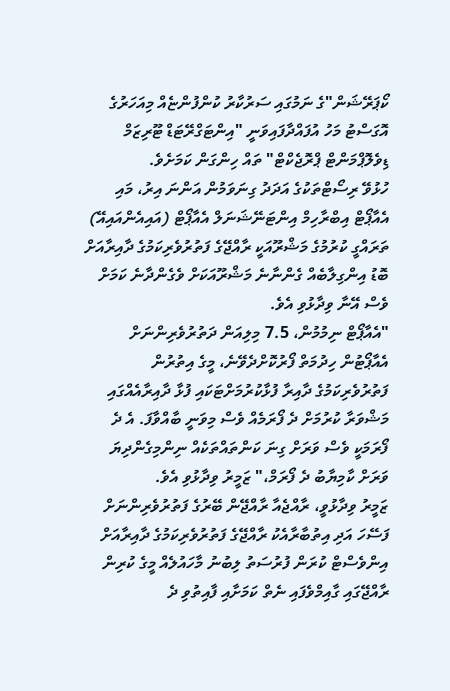ކޯޕަރޭޝަން"ގެ ނަމުގައި ސަރުކާރު ކުންފުންޏެއް މިއަހަރުގެ އޮގަސްޓު މަހު އުފައްދާފައިވަނީ "އިންޓަގްރޭޓަޑް ޓޫރިޒަމް ޑިވެލޮޕްމަންޓް ޕްރޮޖެކްޓް" ތައް ހިންގަން ކަމަށެވެ.
ހުޅުވޭ ރިސޯޓްތަކުގެ އަދަދު ގިނަވަމުން އަންނަ އިރު، މައި އެއާޕޯޓް އިބްރާހިމް އިންޓަނޭޝަނަލް އެއާޕޯޓް (އައިއެންއައިއޭ) ތަރައްގީ ކުރުމުގެ މަޝްރޫއަކީ ރާއްޖޭގެ ފަތުރުވެރިކަމުގެ ދާއިރާއަށް ބޮޑު އިންގިލާބެއް ގެންނާނެ މަޝްރޫއަކަށް ވެގެންދާނެ ކަމަށް ވެސް އޭނާ ވިދާޅުވި އެވެ.
"އެއާޕޯޓް ނިމުމުން، 7.5 މިލިއަން ދަތުރުވެރިންނަށް އެއާޕޯޓުން ހިދުމަތް ފޯރުކޮށްދެވޭނެ، މީގެ އިތުރުން ފަތުރުވެރިކަމުގެ ދާއިރާ ފުޅާކުރުމަށްޓަކައި ފުޅާ ދާއިރާއެއްގައި މަޝްވަރާ ކުރުމަށް ދެ ފޯރަމެއް ވެސް މިވަނީ ބާއްވާފަ. އެ ދެ ފޯރަމަކީ ވެސް ވަރަށް ގިނަ ކަންތައްތަކެއް ނިންމިގެންދިޔަ ވަރަށް ކާމިޔާބު ދެ ފޯރަމް،" ޒަމީރު ވިދާޅުވި އެވެ.
ޒަމީރު ވިދާޅުވީ، ރާއްޖެއާ ރާއްޖޭން ބޭރުގެ ފަތުރުވެރިންނަށް ފަސޭހަ އަދި އިތުބާރާއެކު ރާއްޖޭގެ ފަތުރުވެރިކަމުގެ ދާއިރާއަށް އިންވެސްޓް ކުރަން ފުރުސަތު ލިބުނު މާހައުލެއް މީގެ ކުރިން ރާއްޖޭގައި ގާއިމްވެފައި ނެތް ކަމަށާއި ފާއިތުވި ދެ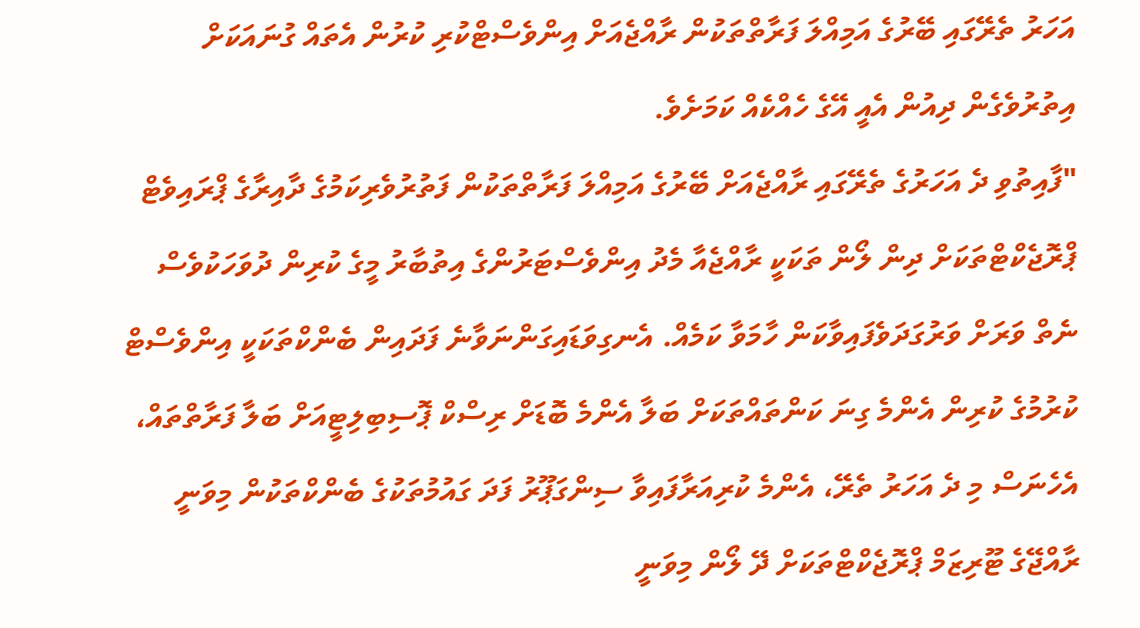އަހަރު ތެރޭގައި ބޭރުގެ އަމިއްލަ ފަރާތްތަކުން ރާއްޖެއަށް އިންވެސްޓްކުރި ކުރުން އެތައް ގުނައަކަށް އިތުރުވެގެން ދިއުން އެއީ އޭގެ ހެއްކެއް ކަމަށެވެ.
"ފާއިތުވި ދެ އަހަރުގެ ތެރޭގައި ރާއްޖެއަށް ބޭރުގެ އަމިއްލަ ފަރާތްތަކުން ފަތުރުވެރިކަމުގެ ދާއިރާގެ ޕްރައިވެޓް ޕްރޮޖެކްޓްތަކަށް ދިން ލޯން ތަކަކީ ރާއްޖެއާ މެދު އިންވެސްޓަރުންގެ އިތުބާރު މީގެ ކުރިން ދުވަހަކުވެސް ނެތް ވަރަށް ވަރުގަދަވެފައިވާކަން ހާމަވާ ކަމެއް. އެނގިވަޑައިގަންނަވާނެ ފަދައިން ބެންކްތަކަކީ އިންވެސްޓް ކުރުމުގެ ކުރިން އެންމެ ގިނަ ކަންތައްތަކަށް ބަލާ އެންމެ ބޮޑަށް ރިސްކް ޕޮސިބިލިޓީއަށް ބަލާ ފަރާތްތައް، އެހެނަސް މި ދެ އަހަރު ތެރޭ، އެންމެ ކުރިއަރާފައިވާ ސިންގަޕޫރު ފަދަ ގައުމުތަކުގެ ބެންކްތަކުން މިވަނީ ރާއްޖޭގެ ޓޫރިޒަމް ޕްރޮޖެކްޓްތަކަށް ދޭ ލޯން މިވަނީ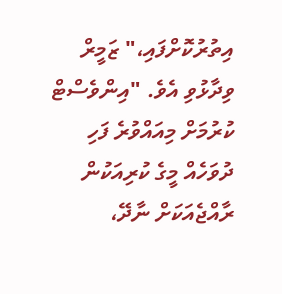އިތުރުކޮށްފައި،" ޒަމީރް ވިދާޅުވި އެވެ. "އިންވެސްޓް ކުރުމަށް މިއައްވުރެ ފަހި ދުވަހެއް މީގެ ކުރިއަކުން ރާއްޖެއަކަށް ނާދޭ،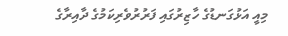މިއީ އަޅުގަނޑުގެ ހާޒިރުގައި ފަރުރުވެރިކަމުގެ ދާއިރާގެ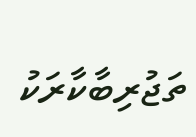ތަޖުރިބާކާރަކު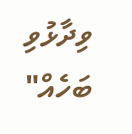ވިދާޅުވި ބަހެއް"